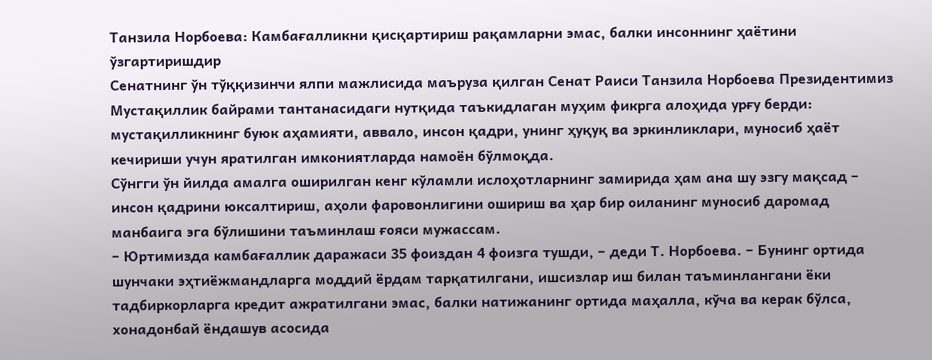Танзила Норбоева: Камбағалликни қисқартириш рақамларни эмас, балки инсоннинг ҳаётини ўзгартиришдир
Сенатнинг ўн тўққизинчи ялпи мажлисида маъруза қилган Сенат Раиси Танзила Норбоева Президентимиз Мустақиллик байрами тантанасидаги нутқида таъкидлаган муҳим фикрга алоҳида урғу берди: мустақилликнинг буюк аҳамияти, аввало, инсон қадри, унинг ҳуқуқ ва эркинликлари, муносиб ҳаёт кечириши учун яратилган имкониятларда намоён бўлмоқда.
Сўнгги ўн йилда амалга оширилган кенг кўламли ислоҳотларнинг замирида ҳам ана шу эзгу мақсад – инсон қадрини юксалтириш, аҳоли фаровонлигини ошириш ва ҳар бир оиланинг муносиб даромад манбаига эга бўлишини таъминлаш ғояси мужассам.
– Юртимизда камбағаллик даражаси 35 фоиздан 4 фоизга тушди, – деди Т. Норбоева. – Бунинг ортида шунчаки эҳтиёжмандларга моддий ёрдам тарқатилгани, ишсизлар иш билан таъминлангани ёки тадбиркорларга кредит ажратилгани эмас, балки натижанинг ортида маҳалла, кўча ва керак бўлса, хонадонбай ёндашув асосида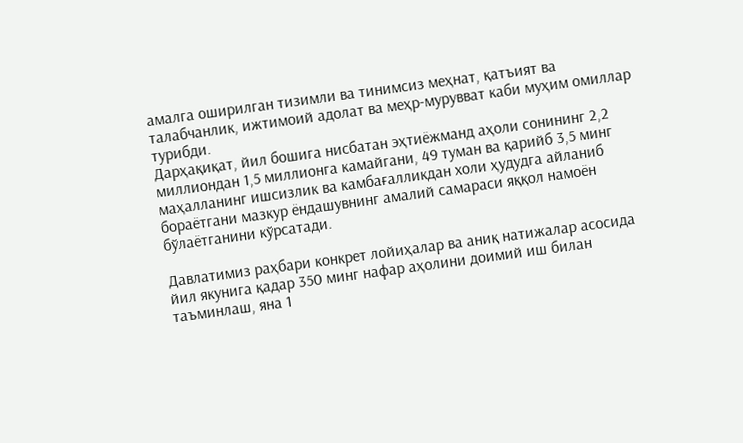амалга оширилган тизимли ва тинимсиз меҳнат, қатъият ва талабчанлик, ижтимоий адолат ва меҳр-мурувват каби муҳим омиллар турибди.
Дарҳақиқат, йил бошига нисбатан эҳтиёжманд аҳоли сонининг 2,2 миллиондан 1,5 миллионга камайгани, 49 туман ва қарийб 3,5 минг маҳалланинг ишсизлик ва камбағалликдан холи ҳудудга айланиб бораётгани мазкур ёндашувнинг амалий самараси яққол намоён бўлаётганини кўрсатади.

Давлатимиз раҳбари конкрет лойиҳалар ва аниқ натижалар асосида йил якунига қадар 350 минг нафар аҳолини доимий иш билан таъминлаш, яна 1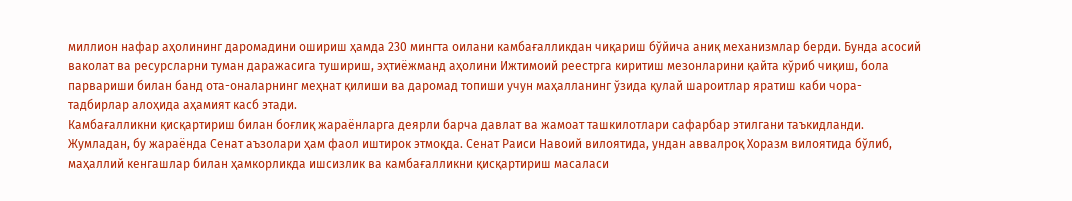миллион нафар аҳолининг даромадини ошириш ҳамда 230 мингта оилани камбағалликдан чиқариш бўйича аниқ механизмлар берди. Бунда асосий ваколат ва ресурсларни туман даражасига тушириш, эҳтиёжманд аҳолини Ижтимоий реестрга киритиш мезонларини қайта кўриб чиқиш, бола парвариши билан банд ота-оналарнинг меҳнат қилиши ва даромад топиши учун маҳалланинг ўзида қулай шароитлар яратиш каби чора-тадбирлар алоҳида аҳамият касб этади.
Камбағалликни қисқартириш билан боғлиқ жараёнларга деярли барча давлат ва жамоат ташкилотлари сафарбар этилгани таъкидланди. Жумладан, бу жараёнда Сенат аъзолари ҳам фаол иштирок этмоқда. Сенат Раиси Навоий вилоятида, ундан аввалроқ Хоразм вилоятида бўлиб, маҳаллий кенгашлар билан ҳамкорликда ишсизлик ва камбағалликни қисқартириш масаласи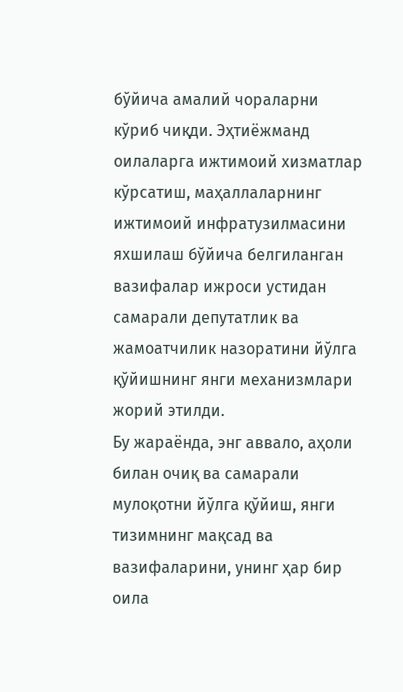бўйича амалий чораларни кўриб чиқди. Эҳтиёжманд оилаларга ижтимоий хизматлар кўрсатиш, маҳаллаларнинг ижтимоий инфратузилмасини яхшилаш бўйича белгиланган вазифалар ижроси устидан самарали депутатлик ва жамоатчилик назоратини йўлга қўйишнинг янги механизмлари жорий этилди.
Бу жараёнда, энг аввало, аҳоли билан очиқ ва самарали мулоқотни йўлга қўйиш, янги тизимнинг мақсад ва вазифаларини, унинг ҳар бир оила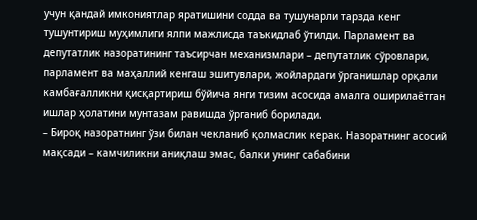учун қандай имкониятлар яратишини содда ва тушунарли тарзда кенг тушунтириш муҳимлиги ялпи мажлисда таъкидлаб ўтилди. Парламент ва депутатлик назоратининг таъсирчан механизмлари – депутатлик сўровлари, парламент ва маҳаллий кенгаш эшитувлари, жойлардаги ўрганишлар орқали камбағалликни қисқартириш бўйича янги тизим асосида амалга оширилаётган ишлар ҳолатини мунтазам равишда ўрганиб борилади.
– Бироқ назоратнинг ўзи билан чекланиб қолмаслик керак. Назоратнинг асосий мақсади – камчиликни аниқлаш эмас, балки унинг сабабини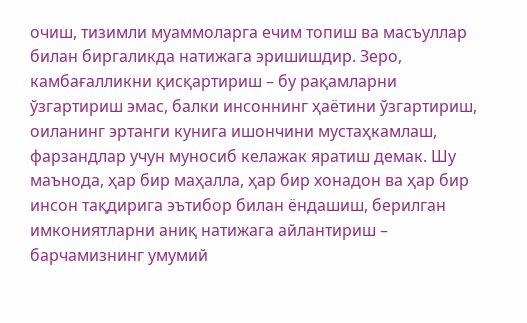очиш, тизимли муаммоларга ечим топиш ва масъуллар билан биргаликда натижага эришишдир. Зеро, камбағалликни қисқартириш – бу рақамларни ўзгартириш эмас, балки инсоннинг ҳаётини ўзгартириш, оиланинг эртанги кунига ишончини мустаҳкамлаш, фарзандлар учун муносиб келажак яратиш демак. Шу маънода, ҳар бир маҳалла, ҳар бир хонадон ва ҳар бир инсон тақдирига эътибор билан ёндашиш, берилган имкониятларни аниқ натижага айлантириш – барчамизнинг умумий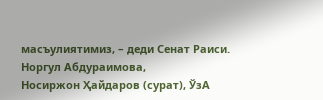масъулиятимиз, – деди Сенат Раиси.
Норгул Абдураимова,
Носиржон Ҳайдаров (сурат), ЎзА